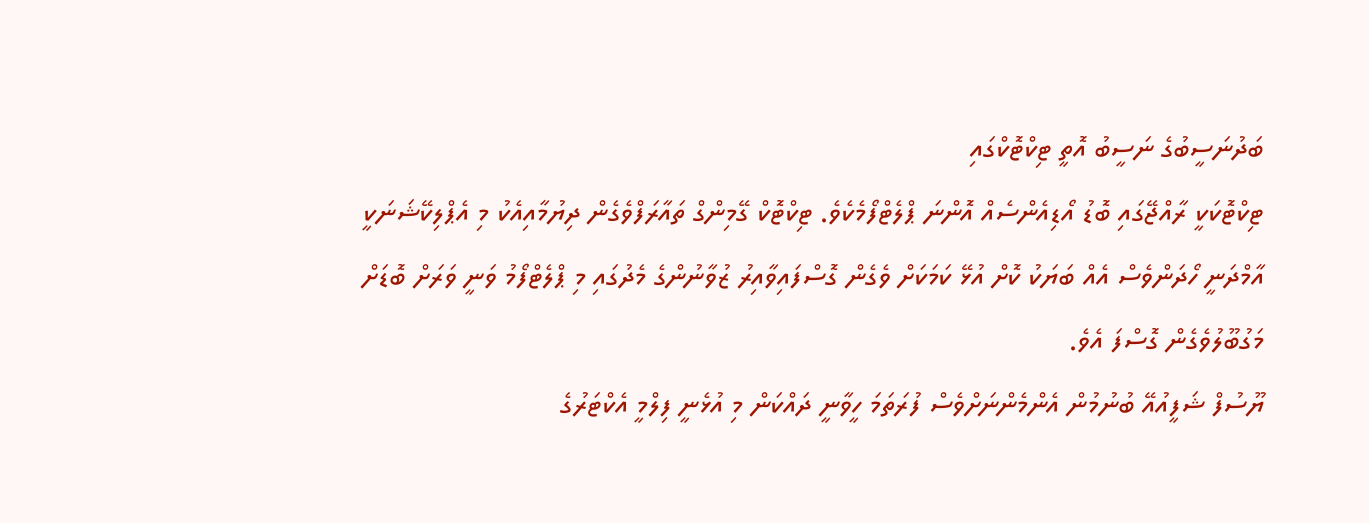ބަދުނަސީބުގެ ނަސީބު އޮތީ ޓިކްޓޮކްގައި
ޓިކްޓޮކަކީ ރާއްޖޭގައި ބޮޑު އޯޑިއެންސެއް އޮންނަ ޕްލެޓްފޯމެކެވެ. ޓިކްޓޮކް ގޭމިންގް ތައާރަފްވެގެން ދިޔުމާއިއެކު މި އެޕްލިކޭޝަނަކީ އާމްދަނީ ހޯދަންވެސް އެއް ބަޔަކު ކޮށް އުޅޭ ކަމަކަށް ވެގެން ގޮސްފައިވާއިރު ޒުވާނުންގެ މެދުގައި މި ޕްލެޓްފޯމު ވަނީ ވަރަށް ބޮޑަށް މަގުބޫލުވެގެން ގޮސްފަ އެވެ.
ޔޫސުފް ޝަފީއުއޭ ބުނުމުން އެންމެންނަށްވެސް ފުރަތަމަ ހީވާނީ ދައްކަން މި އުޅެނީ ފިލްމީ އެކްޓަރުގެ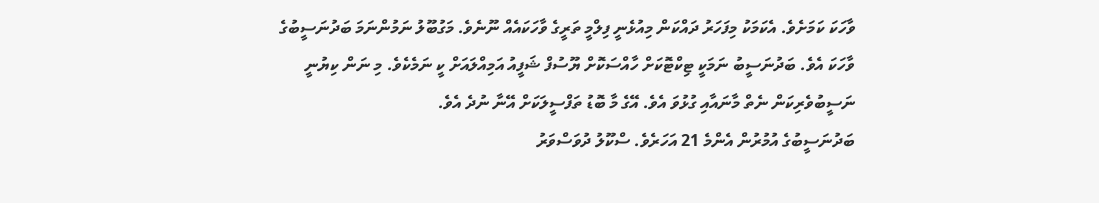ވާހަކަ ކަމަށެވެ. އެކަމަކު މިފަހަރު ދައްކަން މިއުޅެނީ ފިލްމީ ތަރީގެ ވާހަކައެއް ނޫނެވެ. މަގުބޫލު ނަމުންނަމަ ބަދުނަސީބުގެ ވާހަކަ އެވެ. ބަދުނަސީބު ނަމަކީ ޓިކްޓޮކަށް ހާއްސަކޮށް ޔޫސުފް ޝަފީއު އަމިއްލައަށް ކީ ނަމެކެވެ. މި ނަން ކިޔުނީ ނަސީބުވެރިކަން ނެތް މާނައާއި ގުޅުވަ އެވެ. އޭގެ މާ ބޮޑު ތަފްސީލަކަށް އޭނާ ނުދެ އެވެ.
ބަދުނަސީބުގެ އުމުރުން އެންމެ 21 އަހަރެވެ. ސްކޫލު ދުވަސްވަރު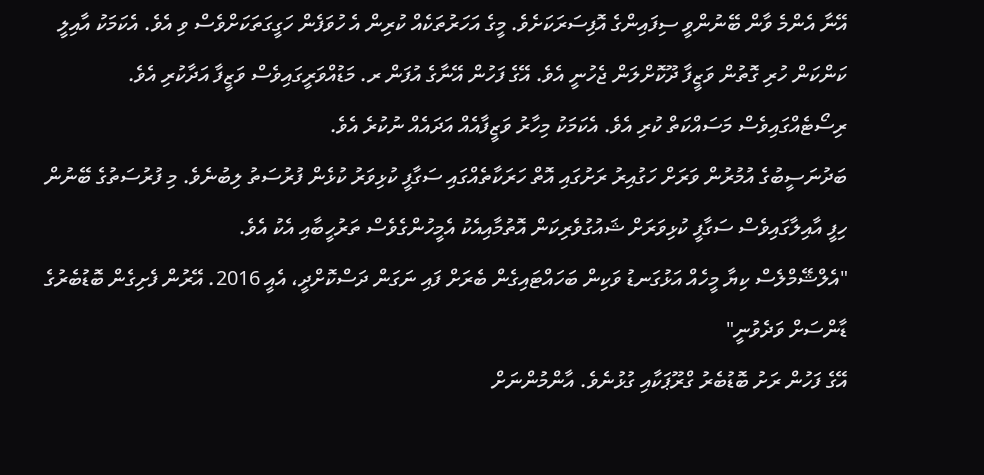އޭނާ އެންމެ ވާން ބޭނުންވީ ސިފައިންގެ އޮފިސަރަކަށެވެ. މީގެ އަހަރުތަކެއް ކުރިން އެ ހުވަފެން ހަގީގަތަކަށްވެސް ވި އެވެ. އެކަމަކު އާއިލީ ކަންކަން ހުރި ގޮތުން ވަޒީފާ ދޫކޮށްލަން ޖެހުނީ އެވެ. އޭގެ ފަހުން އޭނާގެ އުފަން ރ. މަޑުއްވަރީގައިވެސް ވަޒީފާ އަދާކުރި އެވެ. ރިސޯޓެއްގައިވެސް މަސައްކަތް ކުރި އެވެ. އެކަމަކު މިހާރު ވަޒީފާއެއް އަދައެއް ނުކުރެ އެވެ.
ބަދުނަސީބުގެ އުމުރުން ވަރަށް ހަގުއިރު ރަށުގައި އޮތް ހަރަކާތެއްގައި ސަގާފީ ކުޅިވަރު ކުޅެން ފުރުސަތު ލިބުނެވެ. މި ފުރުސަތުގެ ބޭނުން ހިފީ އާއިލާގައިވެސް ސަގާފީ ކުޅިވަރަށް ޝައުގުވެރިކަން އޮތުމާއިއެކު އެމީހުންގެވެސް ތަރުހީބާއި އެކު އެވެ.
"އެލްޝޭމްލެސް ކިޔާ މީހެއް އަޅުގަނޑު ވަކިން ބަހައްޓައިގެން ބެރަށް ފައި ނަގަން ދަސްކޮށްދީ، އެއީ 2016. އޭރުން ފެށިގެން ބޮޑުބެރުގެ ޑާންސަށް ވަދެވުނީ"
އޭގެ ފަހުން ރަށު ބޮޑުބެރު ގްރޫޕަކާއި ގުޅުނެވެ. އާންމުންނަށް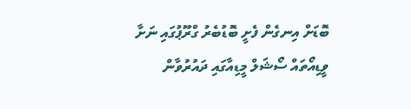ބޮޑަށް އިނގެން ފެށީ ބޮޑުބެރު ގްރޫޕުގައި ނަށާ ވީޑިއޯތައް ސޯޝަލް މީޑިއާގައި ދައުރުވާން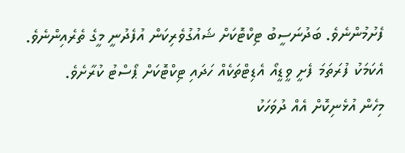ފެށުމުންނެވެ. ބަދުނަސީބު ޓިކްޓޮކަށް ޝައުގުވެރިކަން އުފެދުނީ މީގެ ތެރެއިންނެވެ. އެކަމަކު ފުރަތަމަ ފެށީ ވީޑީއޯ އެޑިޓްތަކެއް ހަދައި ޓިކްޓޮކަށް ޕޯސްޓު ކުރާށެވެ.
މިހެން އުޅެނިކޮށް އެއް ދުވަހަކު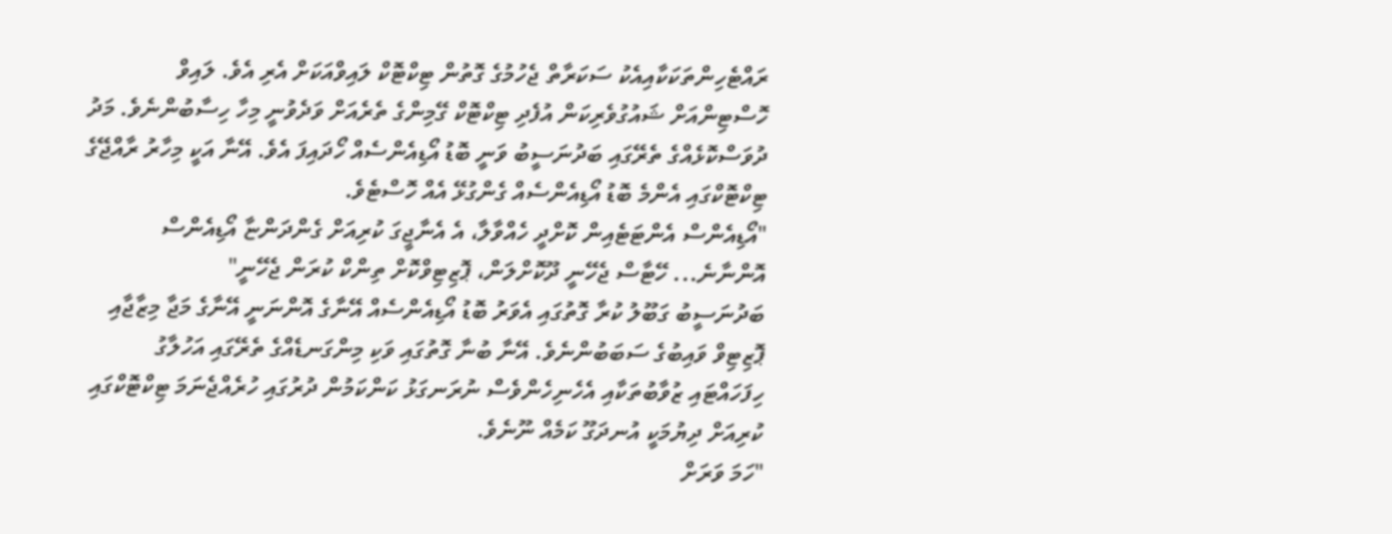ރައްޓެހިންތަކަކާއިއެކު ސަކަރާތް ޖެހުމުގެ ގޮތުން ޓިކްޓޮކް ލައިވްއަކަށް އެރި އެވެ. ލައިވް ހޮސްޓިންއަށް ޝައުގުވެރިކަން އުފެދި ޓިކްޓޮކް ގޭމިންގެ ތެރެއަށް ވަދެވުނީ މިހާ ހިސާބުންނެވެ. މަދު ދުވަސްކޮޅެއްގެ ތެރޭގައި ބަދުނަސީބު ވަނީ ބޮޑު އޯޑިއެންސެއް ހޯދައިފަ އެވެ. އޭނާ އަކީ މިހާރު ރާއްޖޭގެ ޓިކްޓޮކްގައި އެންމެ ބޮޑު އޯޑިއެންސެއް ގެންގުޅޭ އެއް ހޮސްޓެވެ.
"އޯޑިއެންސް އެންޓަޓެއިން ކޮށްދީ ހެއްވާލާ، އެ އެނާޖީގަ ކުރިއަށް ގެންދަންޏާ އޯޑިއެންސް އޮންނާނެ... ހޭޓާސް ޖެހޭނީ ދޫކޮށްލަން، ޕޮޒިޓިވްކޮށް ތިންކް ކުރަން ޖެހޭނީ"
ބަދުނަސީބު ގަބޫލު ކުރާ ގޮތުގައި އެވަރު ބޮޑު އޯޑިއެންސެއް އޭނާގެ އޮންނަނީ އޭނާގެ މަޖާ މިޒާޖާއި ޕޮޒިޓިވް ވައިބުގެ ސަބަބުންނެވެ. އޭނާ ބުނާ ގޮތުގައި ވަކި މިންގަނޑެއްގެ ތެރޭގައި އަހުލާގު ހިފަހައްޓައި ޒުވާބުތަކާއި އެހެނިހެންވެސް ނުރަނގަޅު ކަންކަމުން ދުރުގައި ހުރެއްޖެނަމަ ޓިކްޓޮކްގައި ކުރިއަށް ދިޔުމަކީ އުނދަގޫ ކަމެއް ނޫނެވެ.
"ހަމަ ވަރަށް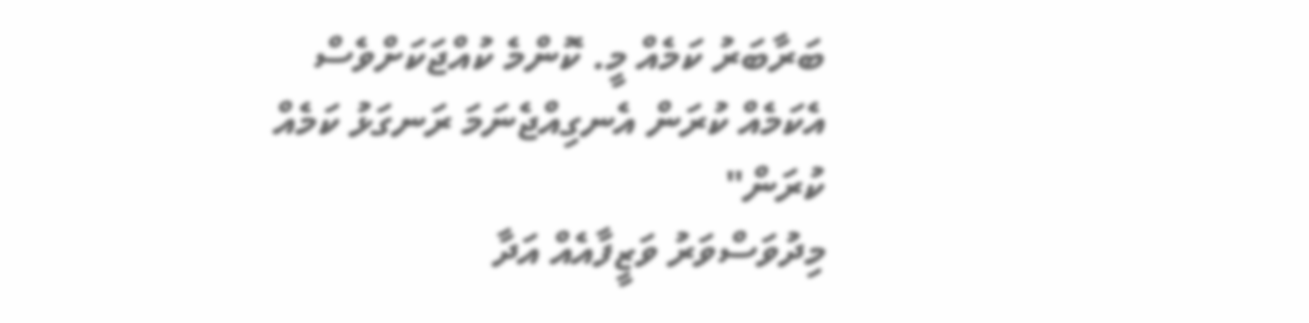ބަރާބަރު ކަމެއް މީ. ކޮންމެ ކުއްޖަކަށްވެސް އެކަމެއް ކުރަން އެނގިއްޖެނަމަ ރަނގަޅު ކަމެއް ކުރަން"
މިދުވަސްވަރު ވަޒީފާއެއް އަދާ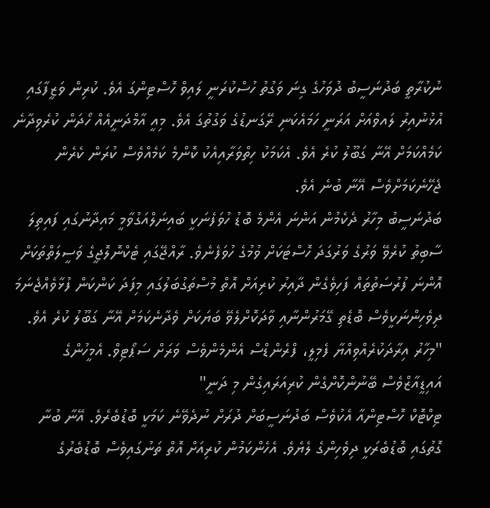ނުކުރާތީ ބަދުނަސީބު ދުވަހުގެ ގިނަ ވަގުތު ހުސްކުރަނީ ލައިވް ހޮސްޓިންގަ އެވެ. ކުރިން ވަޒީފާގައި އުޅުނުއިރު ލައވްއަށް އަރަނީ ހަމައެކަނި ރޭގަނޑުގެ ވަގުތުގަ އެވެ. މިއީ އާމްދަނީއެއް ހޯދަން ކުރެވިދާނެ ކަމެއްކަމަށް އޭނާ ގަބޫލު ކުރެ އެވެ. އެކަމަކު ހިތްވަރާއިއެކު ކޮންމެ ކަމެއްވެސް ކުރަން ކެރެން ޖެހޭނެކަމަށްވެސް އޭނާ ބުނެ އެވެ.
ބަދުނަސީބު މިހާރު ދެކެމުން އަންނަ އެންމެ ބޮޑު ހުވަފެނަކީ ބައިނަލްއަގުވާމީ މައިދާނުގައި ފައިތިލަ ސާބިތު ކުރެވޭ ވަރުގެ ވަރުގަދަ ހޮސްޓަކަށް ވުމުގެ ހުވަފެނެވެ. ރާއްޖޭގައި ޓެކްނޮލޮޖީގެ ވަސީލަތްތަކަށް އޮންނަ ފުރުސަތުތައް ފަހިވެގެން ދާއިރު ކުރިއަށް އޮތް މުސްތަގުބަލުގައި މިފަދަ ކަންކަން ފުޅާވެއްޖެނަމަ ދިވެހިންނަކީވެސް ބޮޑެތި ގޭމަރުންނާއި ވާދަކޮށްލެވޭ ބަޔަކަށް ވެދާނެކަމަށް އޭނާ ގަބޫލު ކުރެ އެވެ.
"މިހާރު އިރާދަކުރެއްވިއްޔާ ފެމިލީ، ފްރެންޑްސް އެންމެންވެސް ވަރަށް ސަޕޯޓިވް. އެމީހުންގެ އައިޑީއާޒްވެސް ބޭނުންކޮށްގެން ކުރިއަރައިގެން މި ދަނީ"
ޓިކްޓޮކް ހޮސްޓިންއާ އެކުވެސް ބަދުނަސީބަށް ދުރަށް ނުދެވޭނެ ކަމަކީ ބޮޑުބެރެވެ. އޭނާ ބުނާ ގޮތުގައި ބޮޑުބެރަކީ ދިވެހިންގެ ލެޔެވެ. އެހެންކަމުން ކުރިއަށް އޮތް ތަނުގައިވެސް ބޮޑުބެރުގެ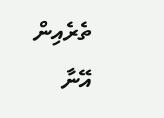ތެރެއިން އޭނާ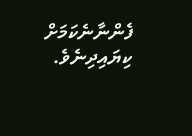ފެންނާނެކަމަށް ކިޔައިދިނެވެ.